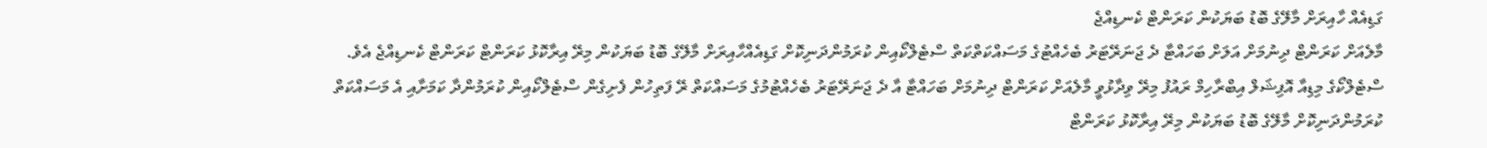ގަޑިއެއް ހާއިރަށް މާލޭގެ ބޮޑު ބަޔަކުން ކަރަންޓް ކެނޑިއްޖެ
މާލެއަށް ކަރަންޓް ދިނުމަށް އަލަށް ބަހައްޓާ ދެ ޖަނަރޭޓަރު ބެހެއްޓުގެ މަސައްކަތްކަތް ސްޓެލްކޯއިން ކުރަމުންދަނިކޮށް ގަޑިއެއްހާއިރަށް މާލޭގެ ބޮޑު ބަޔަކުން މިރޭ އިރާކޮޅު ކަރަންޓް ކަރަންޓް ކެނޑިއްޖެ އެވެ.
ސްޓެލްކޯގެ މިޑިއާ އޮފިޝަލް އިބްރާހިމް ރައުފު މިރޭ ވިދާޅުވީ މާލެއަށް ކަރަންޓް ދިނުމަށް ބަހައްޓާ އާ ދެ ޖަނަރޭޓަރު ބެހެއްޓުމުގެ މަސައްކަތް ރޭ ފަތިހުން ފެށިގެން ސްޓެލްކޯއިން ކުރަމުންދާ ކަމަށާއި އެ މަސައްކަތް ކުރަމުންދަނިކޮށް މާލޭގެ ބޮޑު ބަޔަކުން މިރޭ އިރާކޮޅު ކަރަންޓް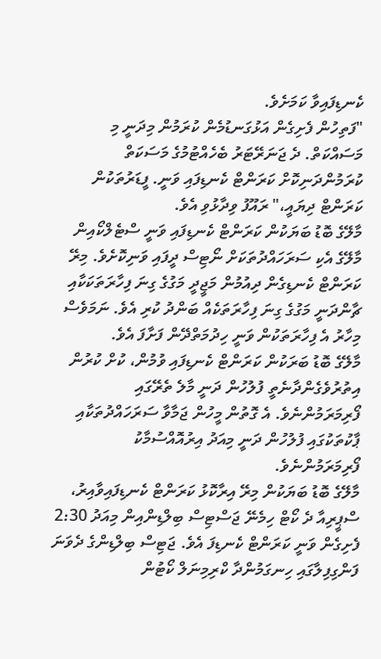ކެނޑިފައިވާ ކަމަށެވެ.
"ފަތިހުން ފެށިގެން އަޅުގަނޑުމެން ކުރަމުން މިދަނީ މި މަސައްކަތް. ދެ ޖަނަރޭޓަރު ބެހެއްޓުމުގެ މަސަކަތް ކުރަމުންދަނިކޮށް ކަރަންޓް ކެނޑިފައި ވަނީ. ފީޑަރުތަކުން ކަރަންޓް ދިޔައީ،" ރައޫފު ވިދާޅުވި އެވެ.
މާލޭގެ ބޮޑު ބަޔަކުން ކަރަންޓް ކެނޑިފައި ވަނީ ސްޓެލްކޯއިން މާލޭގެ އެކި ސަރަހައްދުތަކަށް ނޯޓިސް ދީފައި ވަނިކޮށެވެ. މިރޭ ކަރަންޓް ކެނޑިގެން ދިއުމުން މަޖީދީ މަގުގެ ގިނަ ފިހާރަތަކަކާއި ޗާންދަނީ މަގުގެ ގިނަ ފިހާރަތަކެއް ބަންދު ކުރި އެވެ. ނަމަވެސް މިހާރު އެ ފިހާރަތަކުން ވަނީ ހިދުމަތްދޭން ފަށާފަ އެވެ.
މާލޭގެ ބޮޑު ބަރަކުން ކަރަންޓް ކެނޑިފައި ވުމުން، ކުށް ކުރުން އިތުރުވެގެންދާނެތީ ފުލުހުން ދަނީ މާލެ ތެރޭގައި ފޯރިމަރަމުންނެވެ. އެ ގޮތުން މީހުން ޖަމާވާ ސަރަހައްދުތަކާއި ޕާކުތަކުގައި ފުލުހުން ދަނީ މިއަދު އިރުއޮއްސުމާކު ފޯރިމަރަމުންނެވެ.
މާލޭގެ ބޮޑު ބަޔަކުން މިރޭ އިރާކޮޅު ކަރަންޓް ކެނޑިފައިވާއިރު، ސްޕީރިއާ ދެ ކޯޓް ހިމެނޭ ޖަސްޓިސް ބިލްޑިންއިން މިއަދު 2:30 ފެށިގެން ވަނީ ކަރަންޓް ކެނޑިފަ އެވެ. ޖަޓިސް ބިލްޑިންގެ ދެވަނަ ފަންގިފިލާގައި ހިނގަމުންދާ ކްރިމިނަލް ކޯޓުން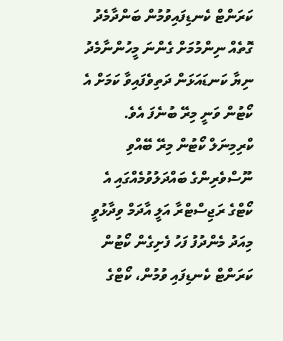ކަރަންޓް ކެނޑިފައިވުމުން ބަންދާމެދު ގޮތެއް ނިންމުމަށް ގެންނަ މީހުންނާމެދު ނިޔާ ކަނޑައަޅަން ދަތިވެފައިވާ ކަމަށް އެ ކޯޓުން ވަނީ މިރޭ ބުނެފަ އެވެ. ކްރިމިނަލް ކޯޓުން މިރޭ ބޭއްވި ނޫސްވެރިންގެ ބައްދަލުވުމެއްގައި އެ ކޯޓްގެ ރަޖިސްޓްރާ އަލީ އާދަމް ވިދާޅުވީ މިއަދު މެންދުފު ފަހު ފެށިގެން ކޯޓުން ކަރަންޓް ކެނޑިފައި ވުމުން، ކޯޓްގެ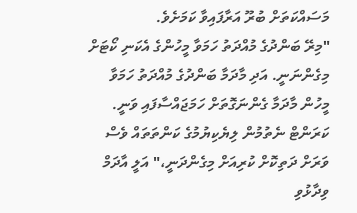މަސައްކަތަށް ބުރޫ އަރާފައިވާ ކަމަށެވެ.
"މިރޭ ބަންދުގެ މުއްދަތު ހަމަވާ މީހުންގެ އެކަނި ކޯޓަށް މިގެންނަނީ. އަދި މާދަމާ ބަންދުގެ މުއްދަތު ހަމަވާ މީހުން މާދަމާ ގެންނަގޮތަށް ހަމަޖައްސާފައި ވަނީ. ކަރަންޓް ނެތުމުން ލިޔެކިޔުމުގެ ކަންތަތައް ވެސް ވަރަށް ދަތިކޮށް ކުރިއަށް މިގެންދަނީ،" އަލީ އާދަމް ވިދާޅުވި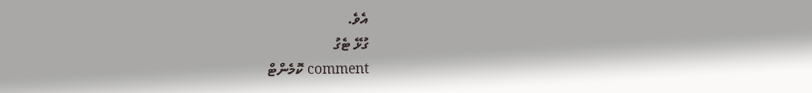އެވެ.
ގުޅޭ ޓެގު
comment ކޮމެންޓް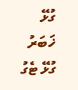ގުޅޭ ޚަބަރު
ގުޅޭ ޓެގު